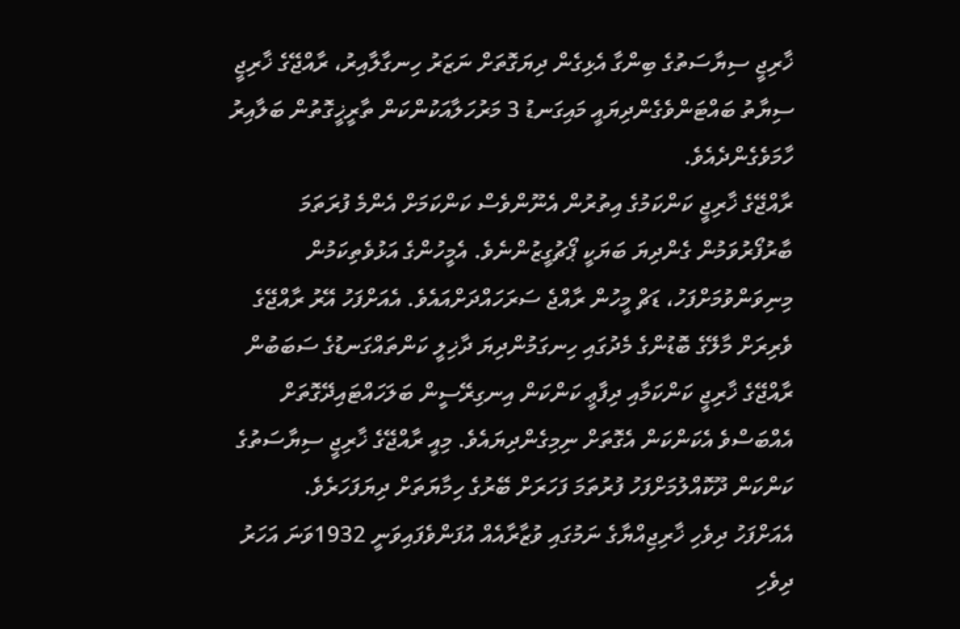ޚާރިޖީ ސިޔާސަތުގެ ބިންގާ އެޅިގެން ދިޔަގޮތަށް ނަޒަރު ހިނގާލާއިރު، ރާއްޖޭގެ ޚާރިޖީ ސިޔާތު ބައްޓަންވެގެންދިޔައީ މައިގަނޑު 3 މަރުހަލާއަކުންކަން ތާރީޚީގޮތުން ބަލާއިރު ހާމަވެގެންދެއެވެ.
ރާއްޖޭގެ ޚާރިޖީ ކަންކަމުގެ އިތުރުން އެނޫންވެސް ކަންކަމަށް އެންމެ ފުރަތަމަ ބާރުފޯރުވަމުން ގެންދިޔަ ބަޔަކީ ޕޯޗުގީޒުންނެވެ. އެމީހުންގެ އަޅުވެތިކަމުން މިނިވަންވުމަށްފަހު، ޑަޗް މީހުން ރާއްޖެ ސަރަހައްދަށްއައެވެ. އެއަށްފަހު އޭރު ރާއްޖޭގެ ވެރިރަށް މާލޭގެ ބޮޑުންގެ މެދުގައި ހިނގަމުންދިޔަ ދާޚިލީ ކަންތައްގަނޑުގެ ސަބަބުން ރާއްޖޭގެ ޚާރިޖީ ކަންކަމާއި ދިފާޢީ ކަންކަން އިނގިރޭސީން ބަލަހައްޓައިދޭގޮތަށް އެއްބަސްވެ އެކަންކަން އެގޮތަށް ނިމިގެންދިޔައެވެ. މިއީ ރާއްޖޭގެ ޚާރިޖީ ސިޔާސަތުގެ ކަންކަން ދޫކޮއްލުމަށްފަހު ފުރުތަމަ ފަހަރަށް ބޭރުގެ ހިމާޔަތަށް ދިޔަފަހަރެވެ.
އެއަށްފަހު ދިވެހި ޚާރިޖިއްޔާގެ ނަމުގައި ވުޒާރާއެއް އުފަންވެފައިވަނީ 1932ވަނަ އަހަރު ދިވެހި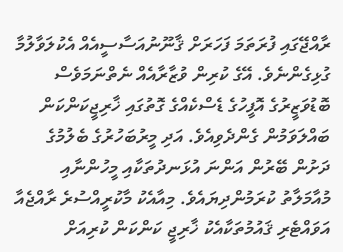ރާއްޖޭގައި ފުރަތަމަ ފަހަރަށް ޤާނޫނުއަސާސީއެއް އެކުލަވާލުމާ ގުޅިގެންނެވެ. އޭގެ ކުރިން ވުޒާރާއެއް ނެތްނަމަވެސް ބޮޑުވަޒީރުގެ އޮފީހުގެ ޑެސްކެއްގެ ގޮތުގައި ޚާރިޖީކަންކަން ބައްލަވަމުން ގެންދެވިއެވެ. އަދި މީރުބަހުރުގެ ބެލުމުގެ ދަށުން ބޭރުން އަންނަ އުޅަނދުތަކާއި މީހުންނާއި މުއާމަލާތު ކުރަމުންދިޔައެވެ. މިއާއެކު މާކުރީއްސުރެ ރާއްޖެއާ އަވައްޓެރި ޤައުމުތަކާއެކު ޚާރިޖީ ކަންކަން ކުރިއަށް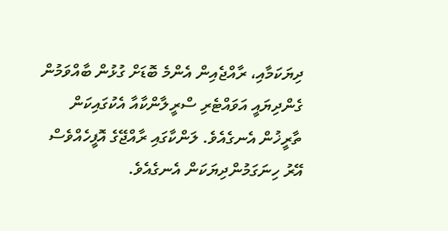ދިޔަކަމާއި، ރާއްޖެއިން އެންމެ ބޮޑަށް ގުޅުން ބާއްވަމުން ގެންދިޔައީ އަވައްޓެރި ސްރީލާންކާއާ އެކުގައިކަން ތާރީޚުން އެނގެއެވެ. ލަންކާގައި ރާއްޖޭގެ އޮފީހެއްވެސް އޭރު ހިނަގަމުންދިޔަކަން އެނގެއެވެ.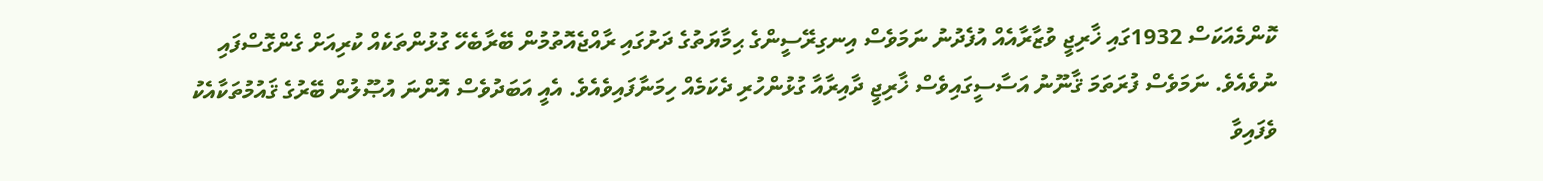ކޮންމެއަކަސް 1932ގައި ޚާރިޖީ ވުޒާރާއެއް އުފެދުނު ނަމަވެސް އިނގިރޭސީންގެ ޙިމާޔަތުގެ ދަށުގައި ރާއްޖެއޮތުމުން ބޭރާބެހޭ ގުޅުންތަކެއް ކުރިއަށް ގެންގޮސްފައި ނުވެއެވެ. ނަމަވެސް ފުރަތަމަ ޤާނޫނު އަސާސީގައިވެސް ޚާރިޖީ ދާއިރާއާ ގުޅުންހުރި ދެކަމެއް ހިމަނާފައިވެއެވެ. އެއީ އަބަދުވެސް އޮންނަ އުޞޫލުން ބޭރުގެ ޤައުމުތަކާއެކު ވެފައިވާ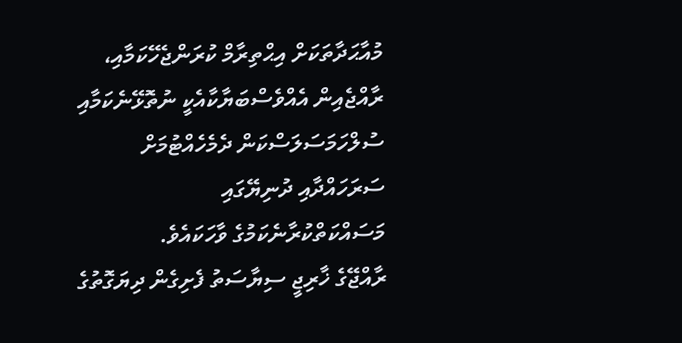މުއާޙަދާތަކަށް އިޙްތިރާމް ކުރަންޖެހޭކަމާއި، ރާއްޖެއިން އެއްވެސްބަޔާކާއެކީ ނުތޮޅޭނެކަމާއި ސުލްހަމަސަލަސްކަން ދެމެހެއްޓުމަށް ސަރަހައްދާއި ދުނިޔޭގައި މަސައްކަތްކުރާނެކަމުގެ ވާހަކައެވެ.
ރާއްޖޭގެ ޚާރިޖީ ސިޔާސަތު ފެށިގެން ދިޔަގޮތުގެ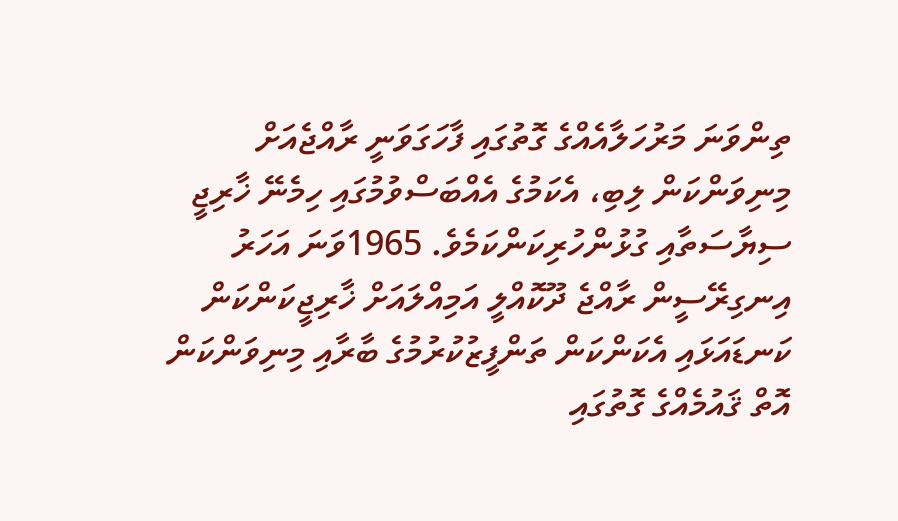ތިންވަނަ މަރުހަލާއެއްގެ ގޮތުގައި ފާހަގަވަނީ ރާއްޖެއަށް މިނިވަންކަން ލިބި، އެކަމުގެ އެއްބަސްވުމުގައި ހިމެނޭ ޚާރިޖީ ސިޔާސަތާއި ގުޅުންހުރިކަންކަމެވެ. 1965ވަނަ އަހަރު އިނގިރޭސީން ރާއްޖެ ދޫކޮއްލީ އަމިއްލައަށް ޚާރިޖީކަންކަން ކަނޑައަޅައި އެކަންކަން ތަންފީޒުކުރުމުގެ ބާރާއި މިނިވަންކަން އޮތް ޤައުމެއްގެ ގޮތުގައި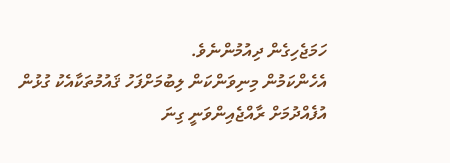ހަމަޖެހިގެން ދިއުމުންނެވެ.
އެހެންކަމުން މިނިވަންކަން ލިބުމަށްފަހު ޤައުމުތަކާއެކު ގުޅުން އުފެއްދުމަށް ރާއްޖެއިންވަނީ ގިނަ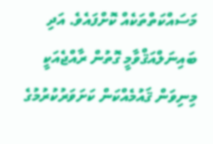މަސައްކަތްތަކެއް ކޮށްފައެވެ. އަދި ބައިނަލްއަޤްވާމީ ގޮތުން ރާއްޖެއަކީ މިނިވަން ޤައުމެއްކަން ކަށަވަރުކުރުމުގެ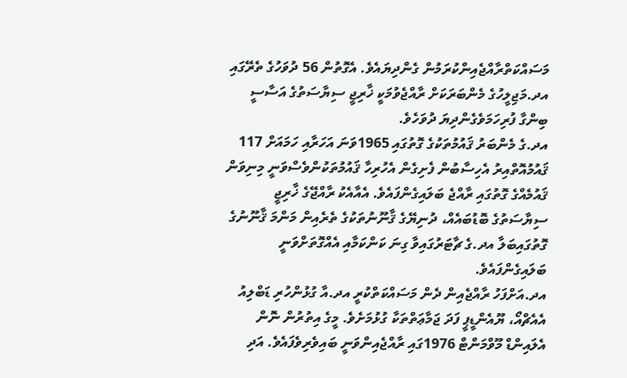މަސައްކަތްރާއްޖެއިންކުރަމުން ގެންދިޔައެވެ. އެގޮތުން 56 ދުވަހުގެ ތެރޭގައި އދ.މަޖިލީހުގެ މެންބަރަކަށް ރާއްޖެވުމަކީ ޚާރިޖީ ސިޔާސަތުގެ އަސާސީ ބިންގާ ފުރިހަމަވެގެންދިޔަ ދުވަހެވެ.
އދ.ގެ މެންބަރު ޤައުމުތަކުގެ ގޮތުގައި 1965ވަނަ އަހަރާއި ހަމައަށް 117 ޤައުމުއޮތްއިރު އެހިސާބުން ފެށިގެން އެހުރިހާ ޤައުމުތަކުންވެސްވަނީ މިނިވަން ޤައުމެއްގެ ގޮތުގައި ރާއްޖެ ބަލައިގެންފައެވެ. އެއާއެކު ރާއްޖޭގެ ޚާރިޖީ ސިޔާސަތުގެ ބޮޑުބައެއް، ދުނިޔޭގެ ޤާނޫނުތަކުގެ ތެރެއިން މަންމަ ޤާނޫނުގެ ގޮތުގައިބަލާ އދ.ގެ ޗާޓަރުގައިވާ ގިނަ ކަންކަމާއި އެއްގޮތަށްވަނީ ބަލައިގެންފައެވެ.
އދ.އަށްފަހު ރާއްޖެއިން ދެން މަސައްކަތްކުރީ އދ.އާ ގުޅުންހުރި ޑަބްލިއު އެއެޗްއޯ، ޔޫއެންޑީޕީ ފަދަ ޖަމާޢަތްތަކާ ގުޅުމަށެވެ. މީގެ އިތުރުން ނޮން އެލައިންޑް މޫވްމަންޓް 1976ގައި ރާއްޖެއިންވަނީ ބައިވެރިވެފައެވެ. އަދި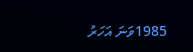1985ވަނަ އަހަރު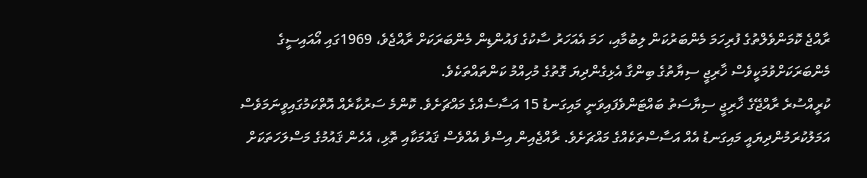ރާއްޖެ ކޮމަންވެލްތުގެ ފުރިހަމަ މެންބަރުކަން ލިބުމާއި، ހަމަ އެއަހަރު ސާކުގެ ފައުންޑިން މެންބަރަކަށް ރާއްޖެވެ، 1969ގައި އޯއައިސީގެ މެންބަރަކަށްވުމަކީވެސް ޚާރިޖީ ސިޔާތުގެ ބިންގާ އެޅިގެންދިޔަ ގޮތުގެ މުހިއްމު ކަންތައްތަކެވެ.
ކުރީއްސުރެ ރާއްޖޭގެ ޚާރިޖީ ސިޔާސަތު ބައްޓަންވެފައިވަނީ މައިގަނޑު 15 އަސާސެއްގެ މައްޗަށެވެ. ކޮންމެ ސަރުކާރެއް އޮތްކަމުގައިވީނަމަވެސް އަމަލުކުރަމުންދިޔައީ މައިގަނޑު އެއް އަސާސްތަކެއްގެ މައްޗަށެވެ. ރާއްޖެއިން އިސްވެ އެއްވެސް ޤައުމަކާއި ތޮޅި، އެހެން ޤައުމުގެ މަސްލަހަތަކަށް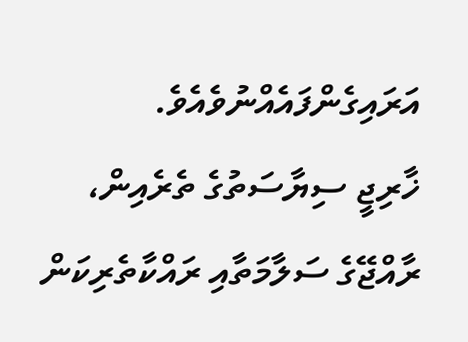އަރައިގެންފައެއްނުވެއެވެ.
ޚާރިޖީ ސިޔާސަތުގެ ތެރެއިން، ރާއްޖޭގެ ސަލާމަތާއި ރައްކާތެރިކަން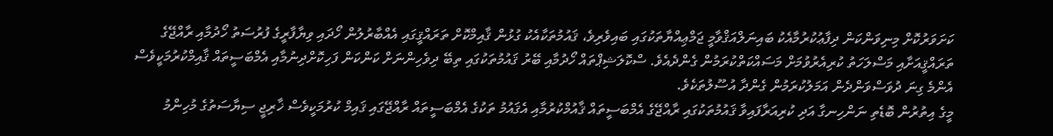ކަށަވަރުކޮށް މިނިވަންކަން ދިފާޢުކުރުމާއެކު ބައިނަލްއަޤްވާމީ ޖަމްޢިއްޔާތަކުގައި ބައިވެރިވެ، ޤައުމުތަކާއެކު ގުޅުން ޤާއިމްކޮށް ތަރައްޤީގައި އެއްބާރުލުން ހޯދައި ވިޔާފާރީގެ ފުރުސަތު ހޯދުމާއި ރާއްޖޭގެ ތަރައްޤީއަށާއި މަސްލަހަތު ކުރިއެރުވުމަށް މަސައްކަތްކުރަމުން ގެންދެއެވެ. ސްކޮލަޝިޕްތައް ހޯދުމާއި ބޭރު ޤައުމުތަކުގައި ތިބޭ ދިވެހިންނަށް ކަންކަން ފަހިކޮށްދިނުމާއި އެމްބަސީތައް ޤާއިމްކުރުމަކީވެސް އެންމެ ގިނަ ދުވަސްވަންދެން އަމަލުކުރަމުން ގެންދާ އުސޫލުތަކެވެ.
މީގެ އިތުރުން ބޮޑެތި ނަންހިނގާ އަދި ކުރިއަރާފައިވާ ޤައުމުތަކުގައި ރާއްޖޭގެ އެމްބަސީތައް ޤާއުމްކުރުމާއި އެޤައުމު ތަކުގެ އެމްބަސީތައް ރާއްޖޭގައި ޤައިމް ކުރުމަކީވެސް ޚާރިޖީ ސިޔާސަތުގެ މުހިންމު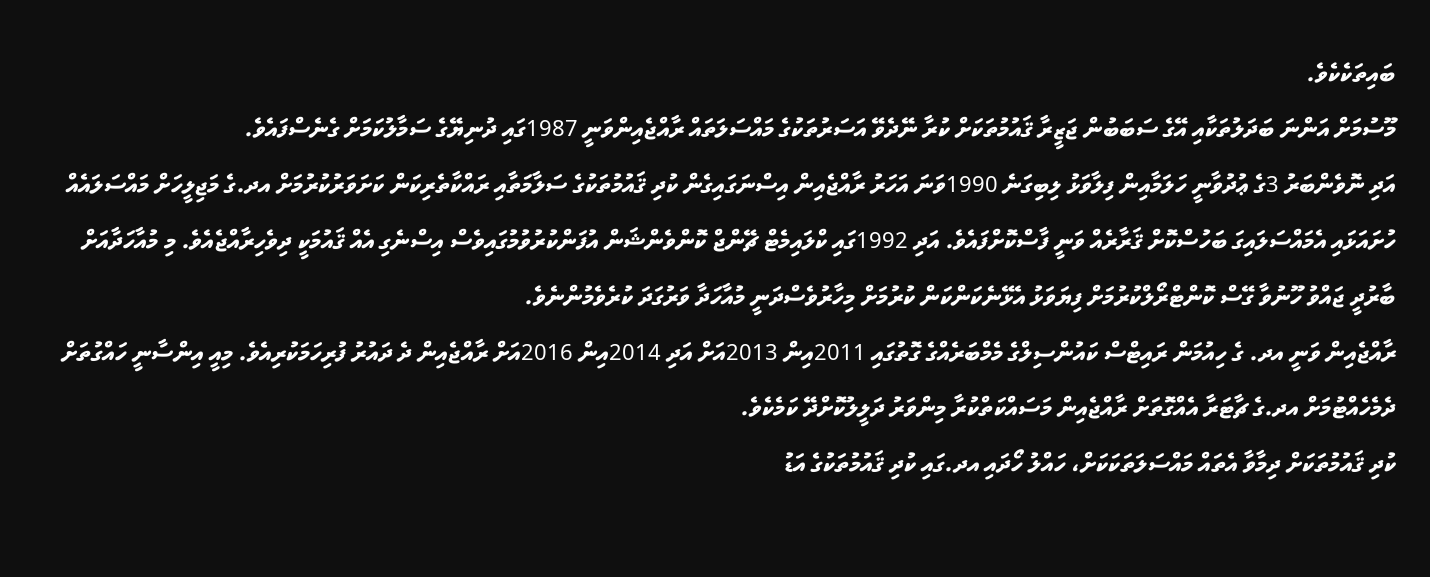ބައިތަކެކެވެ.
މޫސުމަށް އަންނަ ބަދަލުތަކާއި އޭގެ ސަބަބުން ޖަޒީރާ ޤައުމުތަކަށް ކުރާ ނޭދެވޭ އަސަރުތަކުގެ މައްސަލަތައް ރާއްޖެއިންވަނީ 1987ގައި ދުނިޔޭގެ ސަމާލުކަމަށް ގެނެސްފައެވެ.
އަދި ނޮވެންބަރު 3ގެ ޢުދުވާނީ ހަލަމާއިން ފިލާވަޅު ލިބިގަނެ 1990ވަނަ އަހަރު ރާއްޖެއިން އިސްނަގައިގެން ކުދި ޤައުމުތަކުގެ ސަލާމަތާއި ރައްކާތެރިކަން ކަށަވަރުކުރުމަށް އދ.ގެ މަޖިލީހަށް މައްސަލައެއް ހުށައަޅައި އެމައްސަލައިގަ ބަހުސްކޮށް ޤަރާރެއް ވަނީ ފާސްކޮށްފައެވެ. އަދި 1992ގައި ކްލައިމެޓް ޗޭންޖް ކޮންވެންޝަން އުފަންކުރުވުމުގައިވެސް އިސްނެގި އެއް ޤައުމަކީ ދިވެހިރާއްޖެއެވެ. މި މުއާހަދާއަށް ބާރުދީ ޖައްވު ހޫނުވާ ގޭސް ކޮންޓްރޯލްކުރުމަށް ފިޔަވަޅު އެޅޭނެކަންކަން ކުރުމަށް މިހާރުވެސްދަނީ މުއާހަދާ ވަރުގަދަ ކުރެވެމުންނެވެ.
ރާއްޖެއިން ވަނީ އދ. ގެ ހިއުމަން ރައިޓްސް ކައުންސިލްގެ މެމްބަރެއްގެ ގޮތުގައި 2011އިން 2013އަށް އަދި 2014އިން 2016އަށް ރާއްޖެއިން ދެ ދައުރު ފުރިހަމަކުރިއެވެ. މިއީ އިންސާނީ ހައްގުތަށް ދެމެހެއްޓުމަށް އދ.ގެ ޗާޓަރާ އެއްގޮތަށް ރާއްޖެއިން މަސައްކަތްކުރާ މިންވަރު ދަލީލުކޮށްދޭ ކަމެކެވެ.
ކުދި ޤައުމުތަކަށް ދިމާވާ އެތައް މައްސަލަތަކަކަށް، ހައްލު ހޯދައި އދ.ގައި ކުދި ޤައުމުތަކުގެ އަޑު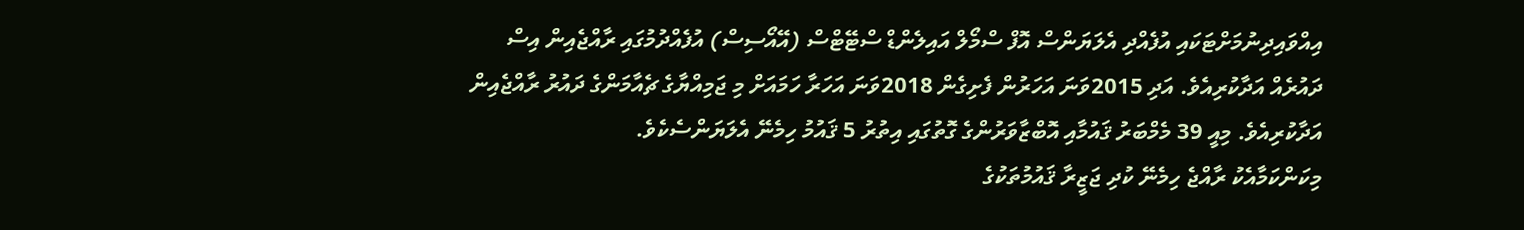އިއްވައިދިނުމަށްޓަކައި އުފެއްދި އެލަޔަންސް އޮފް ސްމޯލް އައިލެންޑް ސްޓޭޓްސް (އޭއޯސިސް) އުފެއްދުމުގައި ރާއްޖެއިން އިސް ދައުރެއް އަދާކުރިއެވެ. އަދި 2015ވަނަ އަހަރުން ފެށިގެން 2018ވަނަ އަހަރާ ހަމައަށް މި ޖަމިއްޔާގެ ޗެއާމަންގެ ދައުރު ރާއްޖެއިން އަދާކުރިއެވެ. މިއީ 39 މެމްބަރު ޤައުމާއި އޮބްޒާވަރުންގެ ގޮތުގައި އިތުރު 5 ޤައުމު ހިމެނޭ އެލަޔަންސެކެވެ.
މިކަންކަމާއެކު ރާއްޖެ ހިމެނޭ ކުދި ޖަޒީރާ ޤައުމުތަކުގެ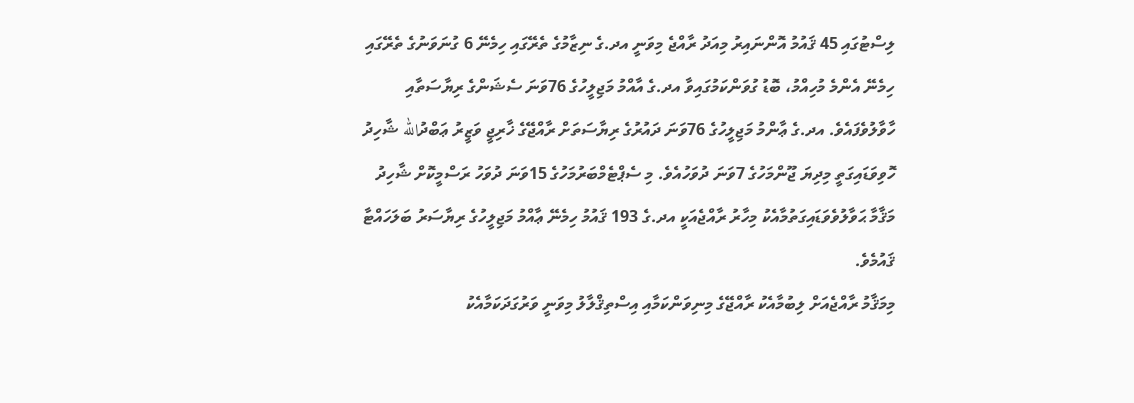ލިސްޓުގައި 45 ޤައުމު އޮންނައިރު މިއަދު ރާއްޖެ މިވަނީ އދ.ގެ ނިޒާމުގެ ތެރޭގައި ހިމެނޭ 6 ގުނަވަނުގެ ތެރޭގައި ހިމެނޭ އެންމެ މުހިއްމު، ބޮޑު ގުވަންކަމުގައިވާ އދ.ގެ އާއްމު މަޖިލީހުގެ 76ވަނަ ސެޝަންގެ ރިޔާސަތާއި ހާވާލުވެފައެވެ. އދ.ގެ ޢާންމު މަޖިލީހުގެ 76ވަނަ ދައުރުގެ ރިޔާސަތަށް ރާއްޖޭގެ ޚާރިޖީ ވަޒީރު ޢަބްދުالله ޝާހިދު ހޮވިވަޑައިގަތީ މިދިޔަ ޖޫންމަހުގެ 7ވަނަ ދުވަހުއެވެ. މި ސެޕްޓެމްބަރުމަހުގެ 15ވަނަ ދުވަހު ރަސްމީކޮށް ޝާހިދު މަޤާމާ ޙަވާލުވެވަޑައިގަތުމާއެކު މިހާރު ރާއްޖެއަކީ އދ.ގެ 193 ޤައުމު ހިމެނޭ ޢާއްމު މަޖިލީހުގެ ރިޔާސަރު ބަލަހައްޓާ ޤައުމެވެ.
މިމަޤާމު ރާއްޖެއަށް ލިބުމާއެކު ރާއްޖޭގެ މިނިވަންކަމާއި އިސްތިޤްލާލު މިވަނީ ވަރުގަދަކަމާއެކު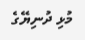މުޅި ދުނިޔޭގެ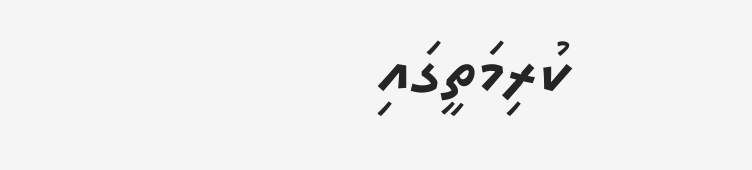ކުރިމަތީގައި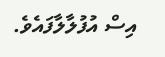އިސް އުފުލާލާފައެވެ.